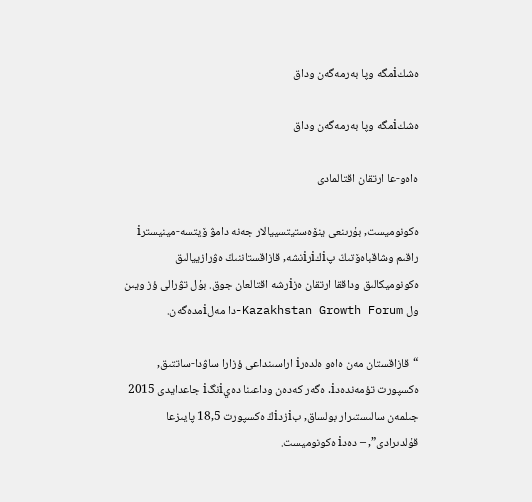ەشكiمگە وپا بەرمەگەن وداق

ەشكiمگە وپا بەرمەگەن وداق

ەاەو-عا ارتقان اقتالمادى

ەكونوميست, بۇرىنعى ينۆەستيتسييالار جەنە دامۋ ۆيتسە-مينيسترi راقىم وشاقباەۆتىڭ پiكiرiنشە, قازاقستاننىڭ ەۋرازييالىق ەكونوميكالىق وداققا ارتقان ەزiرشە اقتالعان جوق. بۇل تۋرالى ؤز ويىن ول Kazakhstan Growth Forum-دا مەلiمدەگەن.

“قازاقستان مەن ەاەو ەلدەرi اراسىنداعى ؤزارا ساۋدا-ساتتىق, ەكسپورت تؤمەندەدi. ەگەر كەدەن وداعىنا دەيiنگi جاعدايدى 2015 جىلمەن سالىستىرار بولساق, بiزدiڭ ەكسپورت 18,5 پايىزعا قۇلدىرادى”, – دەدi ەكونوميست.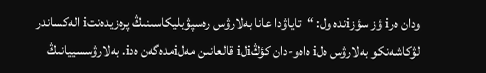ودان ەرi ؤز سؤزiندە ول: “تاياۋدا عانا بەلارۋس رەسپۋبليكاسىنىڭ پرەزيدەنتi الەكساندر لۋكاشەنكو بەلارۋس ەلi ەاەو-دان كؤڭiلi قالعانىن مەلiمدەگەن ەدi. بەلارۋسسييانىڭ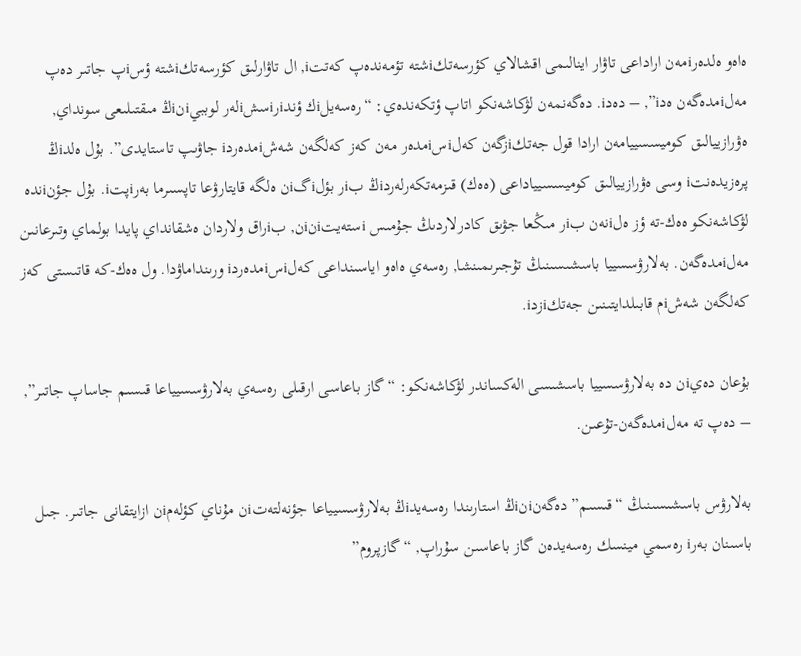ەاەو ەلدەرiمەن اراداعى تاۋار اينالىمى اقشالاي كؤرسەتكiشتە تؤمەندەپ كەتتi, ال تاۋارلىق كؤرسەتكiشتە ؤسiپ جاتىر دەپ مەلiمدەگەن ەدi”, – دەدi. دەگەنمەن لۋكاشەنكو اتاپ ؤتكەندەي: “رەسەيلiك ؤندiرiسشiلەر لوببيiنiڭ مىقتىلىعى سونداي, ەۋرازييالىق كوميسسييامەن ارادا قول جەتكiزگەن كەلiسiمدەر مەن كەز كەلگەن شەشiمدەردi جاۋىپ تاستايدى”. بۇل ەلدiڭ پرەزيدەنتi وسى ەۋرازييالىق كوميسسيياداعى (ەەك) قىزمەتكەرلەردiڭ بiر بؤلiگiن ەلگە قايتارۋعا تاپسىرما بەرiپتi. بۇل جؤنiندە لۋكاشەنكو ەەك-تە ؤز ەلiنەن بiر مىڭعا جۋىق كادرلاردىڭ جۇمىس iستەيتiنiن, بiراق ولاردان ەشقانداي پايدا بولماي وتىرعانىن مەلiمدەگەن. بەلارۋسسييا باسشىسىنىڭ تۇجىرىمىنشا, رەسەي ەاەو اياسىنداعى كەلiسiمدەردi ورىنداماۋدا. ول ەەك-كە قاتىستى كەز كەلگەن شەشiم قابىلدايتىنىن جەتكiزدi.

بۇعان دەيiن دە بەلارۋسسييا باسشىسى الەكساندر لۋكاشەنكو: “گاز باعاسى ارقىلى رەسەي بەلارۋسسيياعا قىسىم جاساپ جاتىر”, – دەپ تە مەلiمدەگەن-تۇعىن.

بەلارۋس باسشىسىنىڭ “قىسىم” دەگەنiنiڭ استارىندا رەسەيدiڭ بەلارۋسسيياعا جؤنەلتەتiن مۇناي كؤلەمiن ازايتقانى جاتىر. جىل باسىنان بەرi رەسمي مينسك رەسەيدەن گاز باعاسىن سۇراپ, “گازپروم”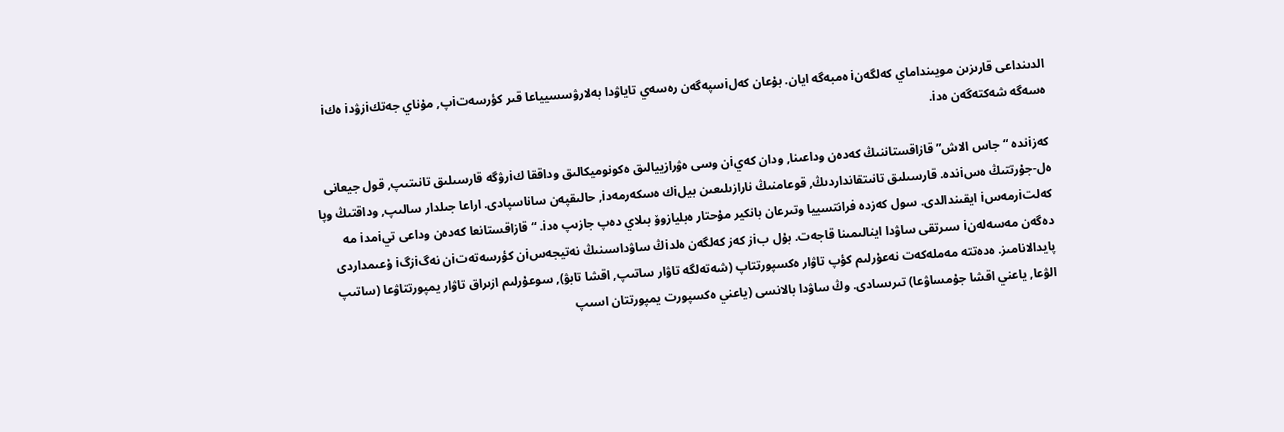الدىنداعى قارىزىن مويىنداماي كەلگەنi ەمبەگە ايان. بۇعان كەلiسپەگەن رەسەي تاياۋدا بەلارۋسسيياعا قىر كؤرسەتiپ, مۇناي جەتكiزۋدi ەكi ەسەگە شەكتەگەن ەدi.

كەزiندە “جاس الاش” قازاقستاننىڭ كەدەن وداعىنا, ودان كەيiن وسى ەۋرازييالىق ەكونوميكالىق وداققا كiرۋگە قارسىلىق تانىتىپ, قول جيعانى ەل-جۇرتتىڭ ەسiندە. قارسىلىق تانىتقانداردىڭ, قوعامنىڭ نارازىلىعىن بيلiك ەسكەرمەدi, حالىقپەن ساناسپادى. اراعا جىلدار سالىپ, وداقتىڭ وپا كەلتiرمەسi ايقىندالدى. سول كەزدە فرانتسييا وتىرعان بانكير مۇحتار ەبليازوۆ بىلاي دەپ جازىپ ەدi. “قازاقستانعا كەدەن وداعى تيiمدi مە دەگەن مەسەلەنi سىرتقى ساۋدا اينالىمىنا قاجەت. بۇل بiز كەز كەلگەن ەلدiڭ ساۋداسىنىڭ نەتيجەسiن كؤرسەتەتiن نەگiزگi ۇعىمداردى پايدالانامىز. ەدەتتە مەملەكەت نەعۇرلىم كؤپ تاۋار ەكسپورتتاپ (شەتەلگە تاۋار ساتىپ, اقشا تابۋ), سوعۇرلىم ازىراق تاۋار يمپورتتاۋعا (ساتىپ الۋعا, ياعني اقشا جۇمساۋعا) تىرىسادى. وڭ ساۋدا بالانسى (ياعني ەكسپورت يمپورتتان اسىپ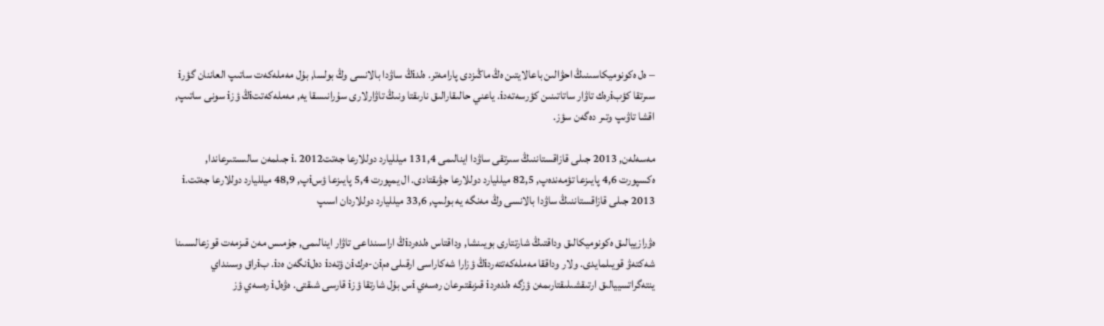– ەل ەكونوميكاسىنىڭ احۋالىن باعالايتىن ەڭ ماڭىزدى پارامەتر. ەلدiڭ ساۋدا بالانسى وڭ بولسا, بۇل مەملەكەت ساتىپ العاننان گؤرi سىرتقا كؤبiرەك تاۋار ساتاتىنىن كؤرسەتەدi. ياعني حالىقارالىق نارىقتا ونىڭ تاۋارلارى سۇرانىسقا يە, مەملەكەتتiڭ ؤزi سونى ساتىپ, اقشا تاۋىپ وتىر دەگەن سؤز.

مەسەلەن, 2013 جىلى قازاقستاننىڭ سىرتقى ساۋدا اينالىمى 131,4 ميلليارد دوللارعا جەتتi. 2012 جىلمەن سالىستىرعاندا, ەكسپورت 4,6 پايىزعا تؤمەندەپ, 82,5 ميلليارد دوللارعا جۋىقتادى. ال يمپورت 5,4 پايىزعا ؤسiپ, 48,9 ميلليارد دوللارعا جەتتi. 2013 جىلى قازاقستاننىڭ ساۋدا بالانسى وڭ مەنگە يە بولىپ, 33,6 ميلليارد دوللاردان اسىپ

ەۋرازييالىق ەكونوميكالىق وداقتىڭ شارتتارى بويىنشا, وداقتاس ەلدەردiڭ اراسىنداعى تاۋار اينالىمى, جۇمىس مەن قىزمەت قوزعالىسىنا شەكتەۋ قويىلمايدى. ولار وداققا مەملەكەتتەردiڭ ؤزارا شەكاراسى ارقىلى ەمiن-ەركiن ؤتەدi دەلiنگەن ەدi. بiراق وسىنداي ينتەگراتسييالىق ارتىقشىلىقتارىمەن ؤزگە ەلدەردi قىزىقتىرعان رەسەي iس بۇل شارتقا ؤزi قارسى شىقتى. ەۋەلi رەسەي ؤز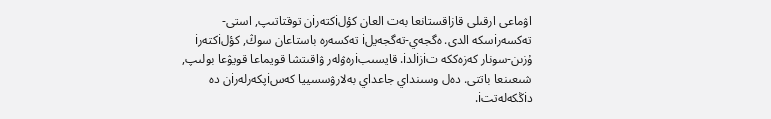اۋماعى ارقىلى قازاقستانعا بەت العان كؤلiكتەرiن توقتاتىپ, استى- تەكسەرiسكە الدى. ەگجەي-تەگجەيلi تەكسەرە باستاعان سوڭ, كؤلiكتەرi ۇزىن-سونار كەزەككە تiزiلدi. قايسىبiرەۋلەر ۋاقىتشا قويماعا قويۋعا بولىپ, شىعىنعا باتتى. دەل وسىنداي جاعداي بەلارۋسسييا كەسiپكەرلەرiن دە دiڭكەلەتتi.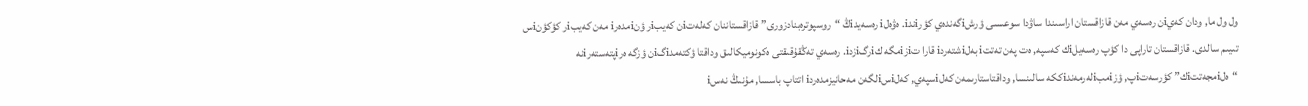ول ول ما, ودان كەيiن رەسەي مەن قازاقستان اراسىندا ساۋدا سوعىسى ؤرشiگەندەي كؤرiندi. ەۋەلi رەسەيدiڭ “روسپوترەبنادزورى” قازاقستاننان كەلەتiن كەيبiر ؤنiمدەرi مەن كەيبiر كؤكؤنiس تىيىم سالدى. قازاقستان تاراپى دا كؤپ رەسەيلiك كەسپە, ەت پەن تەتتi بەلiشتەردi قارا تiزiمگە كiرگiزدi. رەسەي تەڭقۇقىقتى ەكونوميكالىق وداقتا ؤكتەمدiگiن ؤزگە ەرiپتەستەرiنە “ەلiمجەتتiك” كؤرسەتiپ, ؤزiمبiلەرمەندiككە سالىنسا, وداقتاستارىمەن كەلiسپەي, كەلiسiلگەن مەحانيزمدەردi اتتاپ باسسا, مۇنىڭ نەسi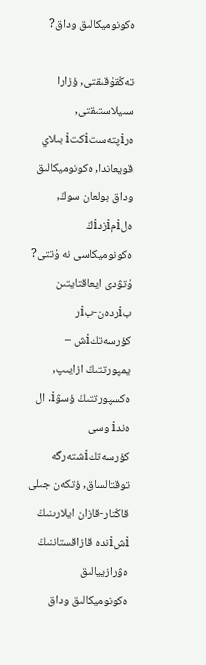ەكونوميكالىق وداق?

تەڭقۇقىقتى, ؤزارا سىيلاستىقتى, ەرiپتەستiكتi بىلاي قويعاندا, ەكونوميكالىق وداق بولعان سوڭ, ەلiمiزدiڭ ەكونوميكاسى نە ۇتتى? ۇتۋدى ايعاقتايتىن بiردەن-بiر كؤرسەتكiش – يمپورتتىڭ ازايىپ, ەكسپورتتىڭ ؤسۋi. ال ەندi وسى كؤرسەتكiشتەرگە توقتالساق, ؤتكەن جىلى قاڭتار-قازان ايلارىنىڭ iشiندە قازاقستاننىڭ ەۋرازييالىق ەكونوميكالىق وداق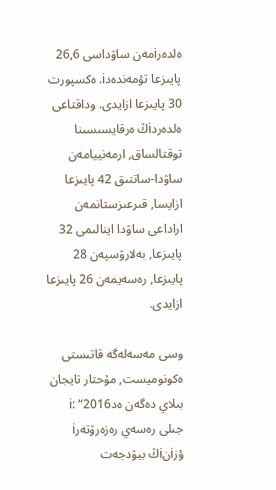ەلدەرiمەن ساۋداسى 26,6 پايىزعا تؤمەندەدi. ەكسپورت 30 پايىزعا ازايدى. وداقتاعى ەلدەردiڭ ەرقايسىسىنا توقتالساق, ارمەنييامەن ساۋدا-ساتتىق 42 پايىزعا ازايسا, قىرعىزستانمەن اراداعى ساۋدا اينالىمى 32 پايىزعا, بەلارۋسپەن 28 پايىزعا, رەسەيمەن 26 پايىزعا ازايدى.

وسى مەسەلەگە قاتىستى ەكونوميست, مۇحتار تايجان بىلاي دەگەن ەدi: “2016 جىلى رەسەي رەزەرۆتەرi ؤزiنiڭ بيۋدجەت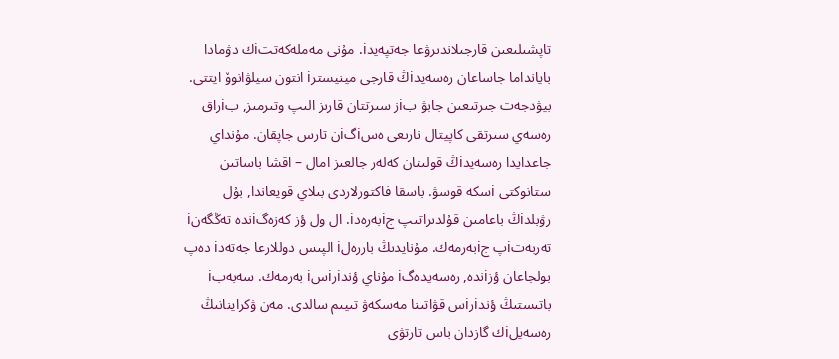تاپشىلىعىن قارجىلاندىرۋعا جەتپەيدi. مۇنى مەملەكەتتiك دۋمادا بايانداما جاساعان رەسەيدiڭ قارجى مينيسترi انتون سيلۋانوۆ ايتتى. بيۋدجەت جىرتىعىن جابۋ بiز سىرتتان قارىز الىپ وتىرمىز, بiراق رەسەي سىرتقى كاپيتال نارىعى ەسiگiن تارس جاپقان. مۇنداي جاعدايدا رەسەيدiڭ قولىنان كەلەر جالعىز امال – اقشا باساتىن ستانوكتى iسكە قوسۋ. باسقا فاكتورلاردى بىلاي قويعاندا, بۇل رۋبلدiڭ باعامىن قۇلدىراتىپ جiبەرەدi. ال ول ؤز كەزەگiندە تەڭگەنi تەربەتiپ جiبەرمەك. مۇنايدىڭ باررەلi الپىس دوللارعا جەتەدi دەپ بولجاعان ؤزiندە, رەسەيدەگi مۇناي ؤندiرiسi بەرمەك. سەبەبi باتىستىڭ ؤندiرiس قۋاتىنا مەسكەۋ تىيىم سالدى. مەن ۋكراينانىڭ رەسەيلiك گازدان باس تارتۋى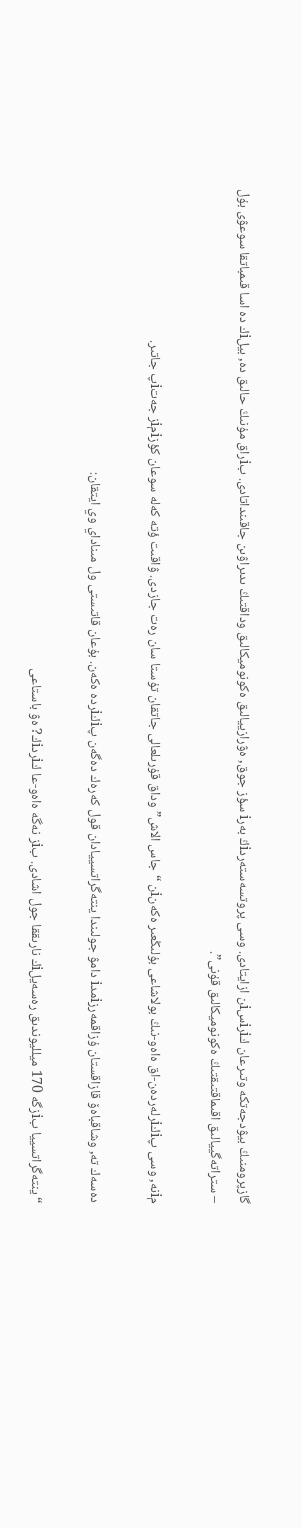گازپرومنىڭ بيۋدجەتكە وتىرعان كiرiسiن ازايتادى. وسى پروتسەستەردiڭ بەرi سؤز جوق, ەۋرازييالىق ەكونوميكالىق وداقتىڭ ىدىراۋىن جاقىنداتادى. بiراق مۇنىڭ حالىق دە, بيلiك دە اسا قىمباتقا سوعۋى بۇل – ستراتەگييالىق اقىماقتىقتىڭ ەكونوميكالىق قۇنى”.

مiنە, وسى پiكiرلەردەن-اق ەاەو-نىڭ بولاشاعى بۇلىڭعىر ەكەنiن “جاس الاش” وداق قۇرىلعالى جاتقان تۇستا سان رەت جازدى. ۋاقىت ؤتە كەلە سوعان كؤزiمiز جەتiپ جاتىر.

دەسەك تە, وشاقباەۆ قازاقستان ۇزاقمەرزiمدi دامۋ جولىندا ينتەگراتسييادان قول كەرەك دەگەن پiكiردە ەكەن. بۇعان قاتىستى ول مىناداي وي ايتقان:

“ينتەگراتسييا بiزگە 170 ميلليوندىق رەسەيلiك نارىققا جول اشادى. بiز نەگە ەاەو-عا كiردiك? ەۋ باستاعى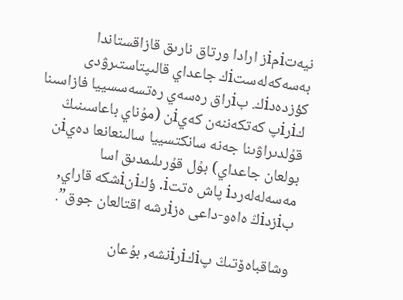نيەتiمiز ارادا ورتاق نارىق قازاقستاندا بەسەكەلەستiك جاعداي قالىپتاستىرۋدى كؤزدەدiك. بiراق رەسەي رەتسەسسييا فازاسىنا كiرiپ كەتكەننەن كەيiن (مۇناي باعاسىنىڭ قۇلدىراۋىنا جەنە سانكتسييا سالىنعانعا دەيiن بولعان جاعداي) بۇل قۇرىلىمدىق اسا مەسەلەلەردi پاش ەتتi. ؤكiنiشكە قاراي, بiزدiڭ ەاەو-داعى ەزiرشە اقتالعان جوق”.

وشاقباەۆتىڭ پiكiرiنشە, بۇعان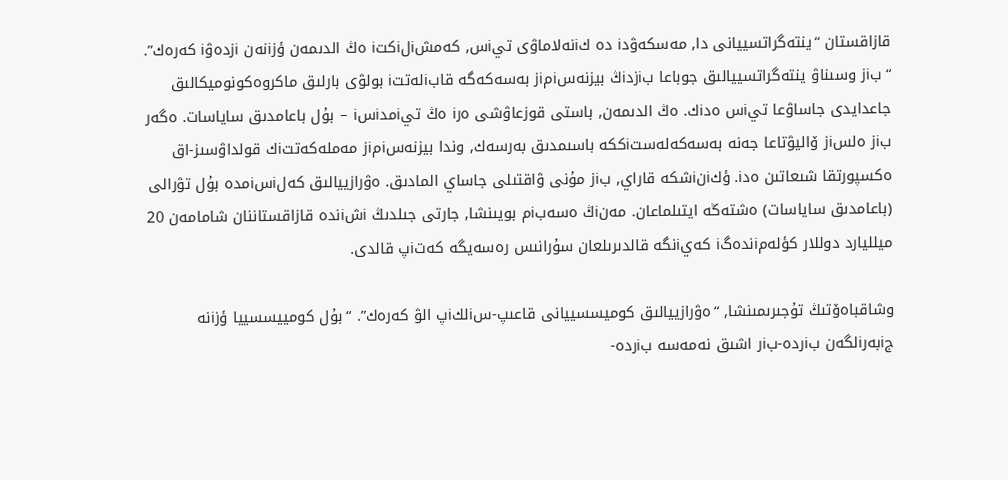قازاقستان “ينتەگراتسييانى دا, مەسكەۋدi دە كiنەلاماۋى تيiس, كەمشiلiكتi ەڭ الدىمەن ؤزiنەن iزدەۋi كەرەك”. “بiز وسىناۋ ينتەگراتسييالىق جوباعا بiزدiڭ بيزنەسiمiز بەسەكەگە قابiلەتتi بولۋى بارلىق ماكروەكونوميكالىق جاعدايدى جاساۋعا تيiس ەدiك. ەڭ الدىمەن, باستى قوزعاۋشى ەرi ەڭ تيiمدiسi – بۇل باعامدىق ساياسات. ەگەر بiز ەلسiز ۆاليۋتاعا جەنە بەسەكەلەستiككە باسىمدىق بەرسەك, وندا بيزنەسiمiز مەملەكەتتiك قولداۋسىز-اق ەكسپورتقا شىعاتىن ەدi. ؤكiنiشكە قاراي, بiز مۇنى ۋاقتىلى جاساي المادىق. ەۋرازييالىق كەلiسiمدە بۇل تۋرالى (باعامدىق ساياسات) ەشتەڭە ايتىلماعان. مەنiڭ ەسەبiم بويىنشا, جارتى جىلدىڭ iشiندە قازاقستاننان شامامەن 20 ميلليارد دوللار كؤلەمiندەگi كەيiنگە قالدىرىلعان سۇرانىس رەسەيگە كەتiپ قالدى.

وشاقباەۆتىڭ تۇجىرىمىنشا, “ەۋرازييالىق كوميسسييانى قاعىپ-سiلكiپ الۋ كەرەك”. “بۇل كومييسسييا ؤزiنە جiبەرiلگەن بiردە-بiر اشىق نەمەسە بiردە-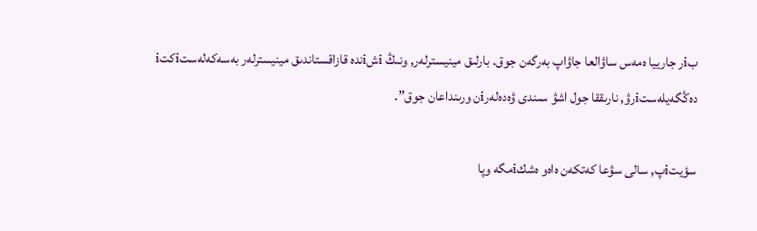بiر جارييا ەمەس ساۋالعا جاۋاپ بەرگەن جوق. بارلىق مينيسترلەر, ونىڭ iشiندە قازاقستاندىق مينيسترلەر بەسەكەلەستiكتi دەڭگەيلەستiرۋ, نارىققا جول اشۋ سىندى ۋەدەلەرiن ورىنداعان جوق”.

سؤيتiپ, سالى سۋعا كەتكەن ەاەو ەشكiمگە وپا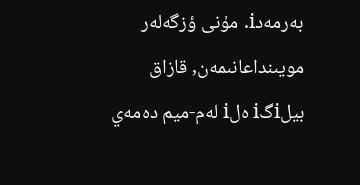بەرمەدi. مۇنى ؤزگەلەر مويىنداعانىمەن, قازاق بيلiگi ەلi لەم-ميم دەمەي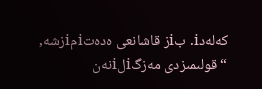كەلەدi. بiز قاشانعى ەدەتiمiزشە, “قولىمىزدى مەزگiلiنەن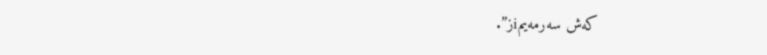كەش سەرمەيمiز”.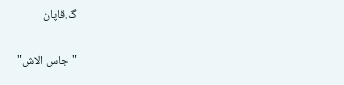گ.قاپان

"جاس الاش"